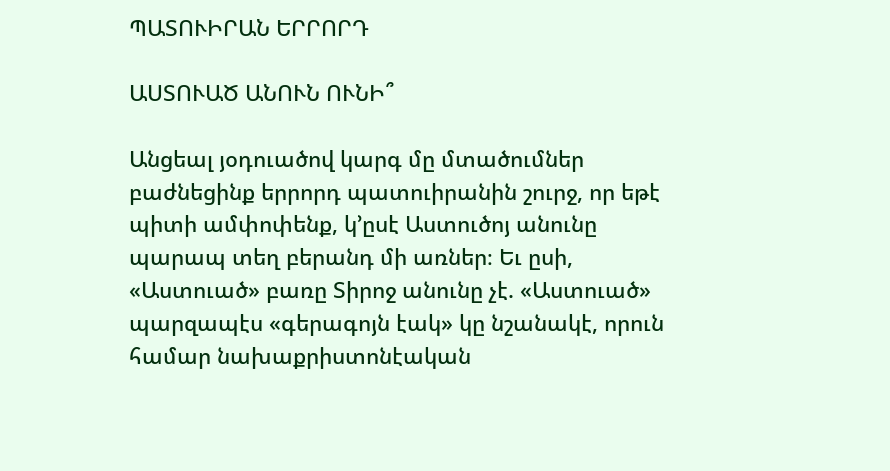ՊԱՏՈՒԻՐԱՆ ԵՐՐՈՐԴ

ԱՍՏՈՒԱԾ ԱՆՈՒՆ ՈՒՆԻ՞

Անցեալ յօդուածով կարգ մը մտածումներ բաժնեցինք երրորդ պատուիրանին շուրջ, որ եթէ պիտի ամփոփենք, կ’ըսէ Աստուծոյ անունը պարապ տեղ բերանդ մի առներ։ Եւ ըսի, «Աստուած» բառը Տիրոջ անունը չէ. «Աստուած» պարզապէս «գերագոյն էակ» կը նշանակէ, որուն համար նախաքրիստոնէական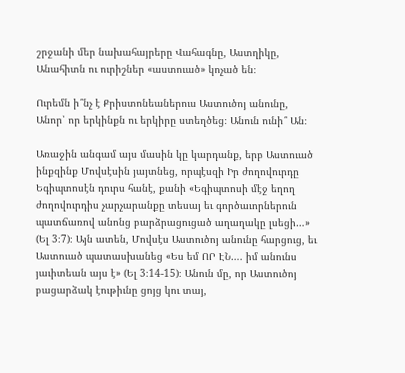շրջանի մեր նախահայրերը Վահագնը, Աստղիկը, Անահիտն ու ուրիշներ «աստուած» կոչած են։

Ուրեմն ի՞նչ է Քրիստոնեաներուս Աստուծոյ անունը, Անոր՝ որ երկինքն ու երկիրը ստեղծեց։ Անուն ունի՞ Ան։

Առաջին անգամ այս մասին կը կարդանք, երբ Աստուած ինքզինք Մովսէսին յայտնեց, որպէսզի Իր ժողովուրդը Եգիպտոսէն դուրս հանէ, քանի «Եգիպտոսի մէջ եղող ժողովուրդիս չարչարանքը տեսայ եւ գործաւորներուն պատճառով անոնց բարձրացուցած աղաղակը լսեցի…» (Ել 3։7)։ Այն ատեն, Մովսէս Աստուծոյ անունը հարցուց, եւ Աստուած պատասխանեց «Ես եմ ՈՐ ԷՆ…. իմ անունս յաւիտեան այս է» (Ել 3։14-15)։ Անուն մը, որ Աստուծոյ բացարձակ էութիւնը ցոյց կու տայ,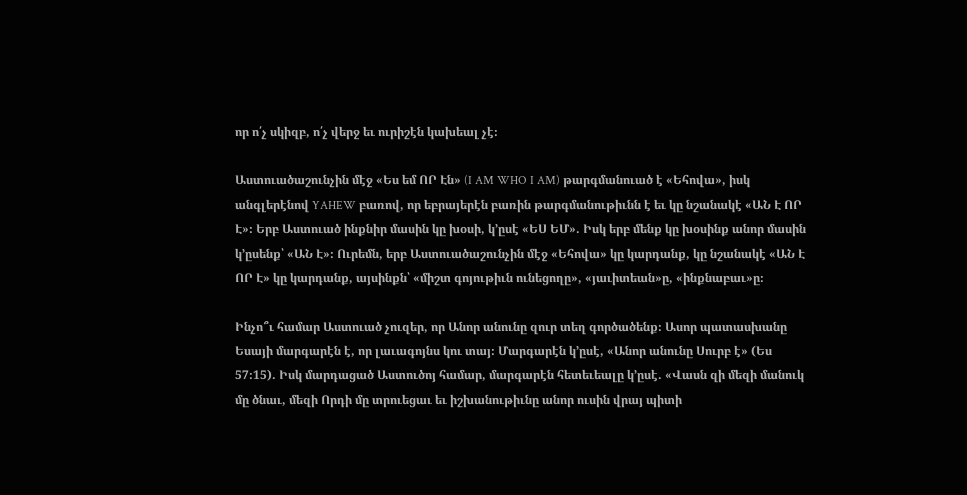որ ո՛չ սկիզբ, ո՛չ վերջ եւ ուրիշէն կախեալ չէ։

Աստուածաշունչին մէջ «Ես եմ ՈՐ Էն» (I AM WHO I AM) թարգմանուած է «Եհովա», իսկ անգլերէնով YAHEW բառով, որ եբրայերէն բառին թարգմանութիւնն է եւ կը նշանակէ «ԱՆ Է ՈՐ Է»։ Երբ Աստուած ինքնիր մասին կը խօսի, կ’ըսէ «ԵՍ ԵՄ». Իսկ երբ մենք կը խօսինք անոր մասին կ’ըսենք՝ «ԱՆ Է»։ Ուրեմն, երբ Աստուածաշունչին մէջ «Եհովա» կը կարդանք, կը նշանակէ «ԱՆ Է ՈՐ Է» կը կարդանք, այսինքն՝ «միշտ գոյութիւն ունեցողը», «յաւիտեան»ը, «ինքնաբաւ»ը։

Ինչո՞ւ համար Աստուած չուզեր, որ Անոր անունը զուր տեղ գործածենք։ Ասոր պատասխանը Եսայի մարգարէն է, որ լաւագոյնս կու տայ։ Մարգարէն կ’ըսէ, «Անոր անունը Սուրբ է» (Ես 57։15). Իսկ մարդացած Աստուծոյ համար, մարգարէն հետեւեալը կ’ըսէ. «Վասն զի մեզի մանուկ մը ծնաւ, մեզի Որդի մը տրուեցաւ եւ իշխանութիւնը անոր ուսին վրայ պիտի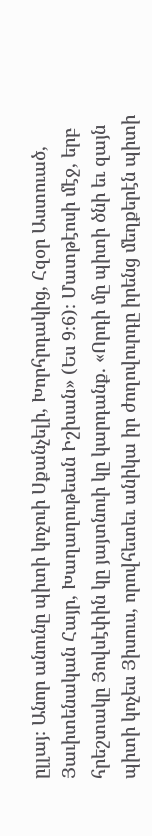ըլլայ։ Անոր անունը պիտի կոչուի Սքանչելի, Խորհրդակից, Հզօր Աստուած, Յաւիտենական Հայր, Խաղաղութեան Իշխան» (Ես 9։6)։ Մատթէոսի մէջ, երբ հրեշտակը Յովսէփին կը յայտնուի կը կարդանք. «Որդի մը պիտի ծնի եւ զայն պիտի կոչես Յիսուս, որովհետեւ անիկա իր ժողովուրդը իրենց մեղքերէն պիտի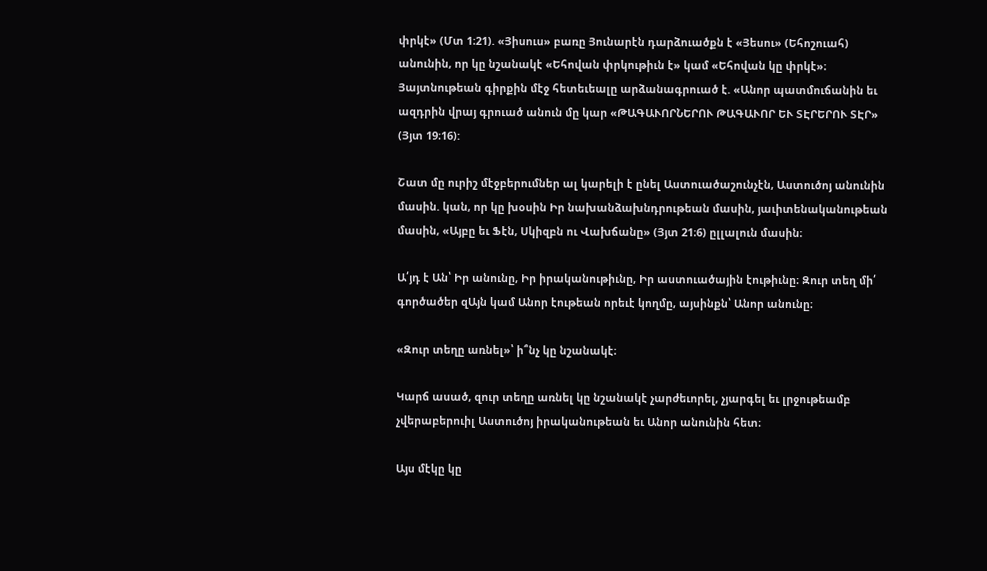փրկէ» (Մտ 1։21). «Յիսուս» բառը Յունարէն դարձուածքն է «Յեսու» (Եհոշուահ) անունին, որ կը նշանակէ «Եհովան փրկութիւն է» կամ «Եհովան կը փրկէ»։
Յայտնութեան գիրքին մէջ հետեւեալը արձանագրուած է. «Անոր պատմուճանին եւ ազդրին վրայ գրուած անուն մը կար «ԹԱԳԱՒՈՐՆԵՐՈՒ ԹԱԳԱՒՈՐ ԵՒ ՏԷՐԵՐՈՒ ՏԷՐ» (Յյտ 19։16):

Շատ մը ուրիշ մէջբերումներ ալ կարելի է ընել Աստուածաշունչէն, Աստուծոյ անունին մասին. կան, որ կը խօսին Իր նախանձախնդրութեան մասին, յաւիտենականութեան մասին, «Այբը եւ Ֆէն, Սկիզբն ու Վախճանը» (Յյտ 21։6) ըլլալուն մասին։

Ա՛յդ է Ան՝ Իր անունը, Իր իրականութիւնը, Իր աստուածային էութիւնը։ Զուր տեղ մի՛ գործածեր զԱյն կամ Անոր էութեան որեւէ կողմը, այսինքն՝ Անոր անունը։

«Զուր տեղը առնել»՝ ի՞նչ կը նշանակէ։

Կարճ ասած, զուր տեղը առնել կը նշանակէ չարժեւորել, չյարգել եւ լրջութեամբ չվերաբերուիլ Աստուծոյ իրականութեան եւ Անոր անունին հետ։

Այս մէկը կը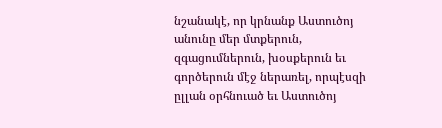նշանակէ, որ կրնանք Աստուծոյ անունը մեր մտքերուն, զգացումներուն, խօսքերուն եւ գործերուն մէջ ներառել, որպէսզի ըլլան օրհնուած եւ Աստուծոյ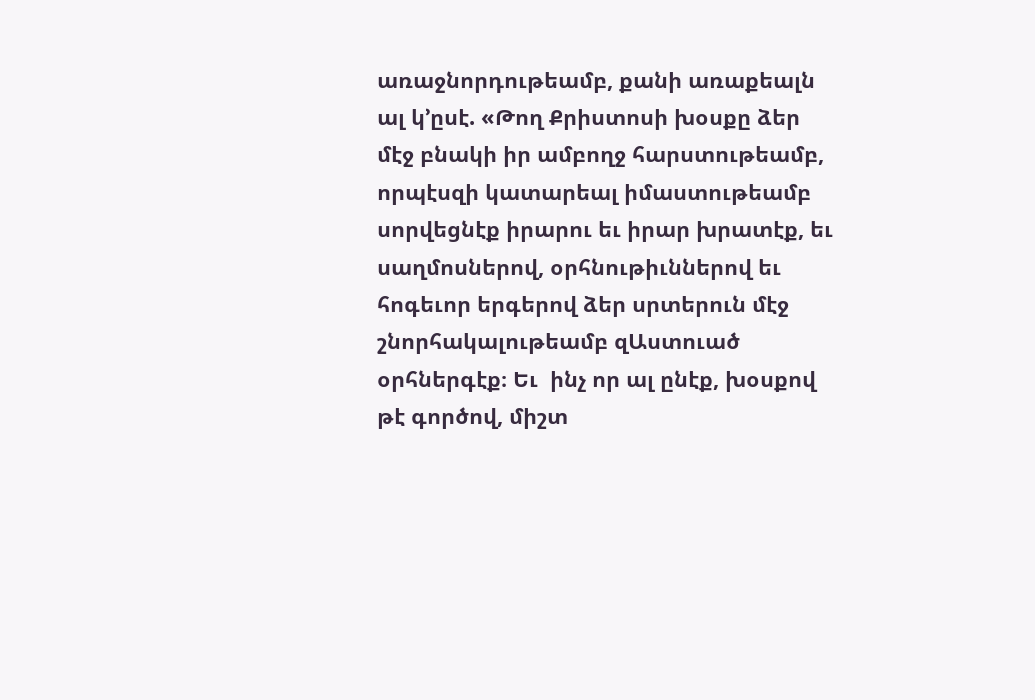առաջնորդութեամբ, քանի առաքեալն ալ կ’ըսէ. «Թող Քրիստոսի խօսքը ձեր մէջ բնակի իր ամբողջ հարստութեամբ, որպէսզի կատարեալ իմաստութեամբ սորվեցնէք իրարու եւ իրար խրատէք, եւ սաղմոսներով, օրհնութիւններով եւ հոգեւոր երգերով ձեր սրտերուն մէջ շնորհակալութեամբ զԱստուած օրհներգէք։ Եւ  ինչ որ ալ ընէք, խօսքով թէ գործով, միշտ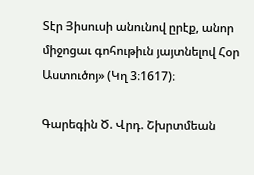Տէր Յիսուսի անունով ըրէք, անոր միջոցաւ գոհութիւն յայտնելով Հօր Աստուծոյ» (Կղ 3։1617)։

Գարեգին Ծ. Վրդ. Շխրտմեան